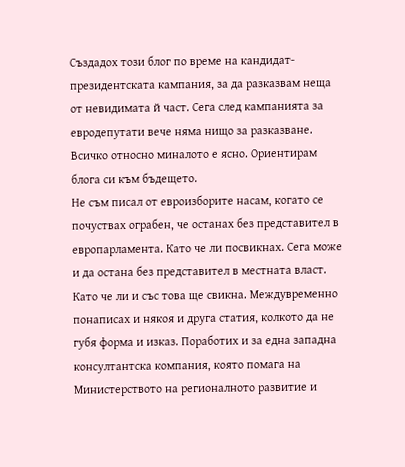Създадох този блог по време на кандидат-президентската кампания, за да разказвам неща от невидимата й част. Сега след кампанията за евродепутати вече няма нищо за разказване. Всичко относно миналото е ясно. Ориентирам блога си към бъдещето.
Не съм писал от евроизборите насам, когато се почуствах ограбен, че останах без представител в европарламента. Като че ли посвикнах. Сега може и да остана без представител в местната власт. Като че ли и със това ще свикна. Междувременно понаписах и някоя и друга статия, колкото да не губя форма и изказ. Поработих и за една западна консултантска компания, която помага на Министерството на регионалното развитие и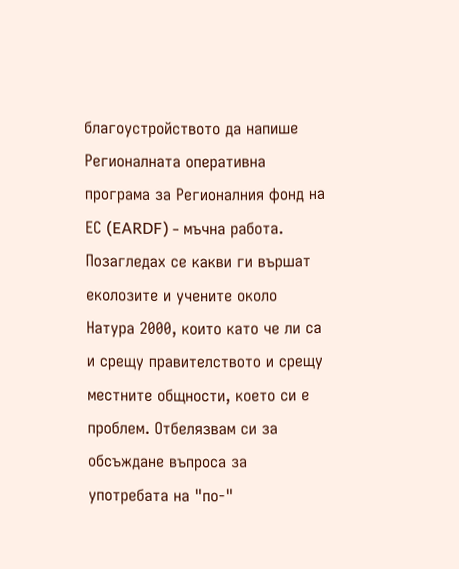благоустройството да напише Регионалната оперативна програма за Регионалния фонд на ЕС (EARDF) - мъчна работа. Позагледах се какви ги вършат еколозите и учените около Натура 2000, които като че ли са и срещу правителството и срещу местните общности, което си е проблем. Отбелязвам си за обсъждане въпроса за употребата на "по-"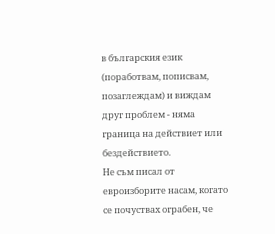в българския език (поработвам, пописвам, позаглеждам) и виждам друг проблем - няма граница на действиет или бездействието.
Не съм писал от евроизборите насам, когато се почуствах ограбен, че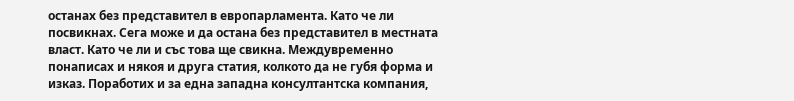останах без представител в европарламента. Като че ли посвикнах. Сега може и да остана без представител в местната власт. Като че ли и със това ще свикна. Междувременно понаписах и някоя и друга статия, колкото да не губя форма и изказ. Поработих и за една западна консултантска компания,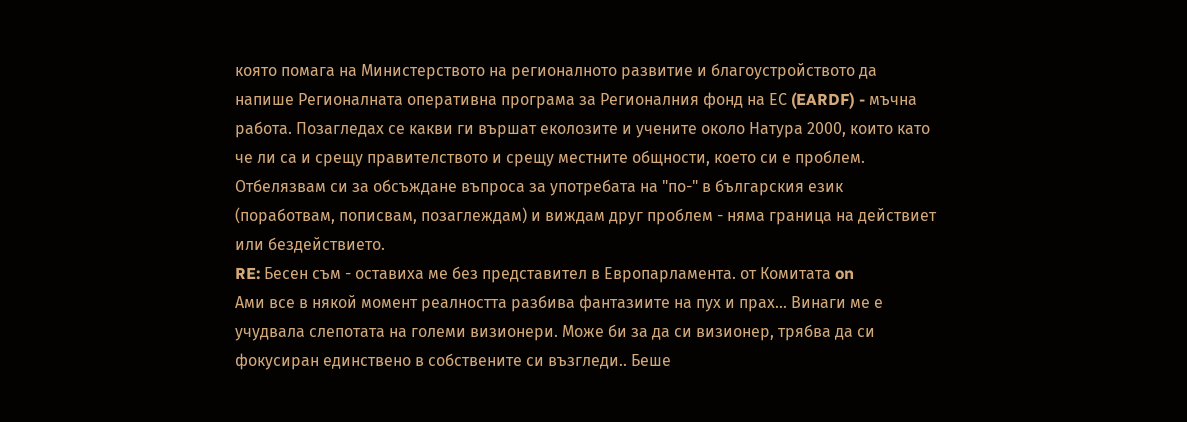която помага на Министерството на регионалното развитие и благоустройството да напише Регионалната оперативна програма за Регионалния фонд на ЕС (EARDF) - мъчна работа. Позагледах се какви ги вършат еколозите и учените около Натура 2000, които като че ли са и срещу правителството и срещу местните общности, което си е проблем. Отбелязвам си за обсъждане въпроса за употребата на "по-" в българския език (поработвам, пописвам, позаглеждам) и виждам друг проблем - няма граница на действиет или бездействието.
RE: Бесен съм - оставиха ме без представител в Европарламента. от Комитата on
Ами все в някой момент реалността разбива фантазиите на пух и прах... Винаги ме е учудвала слепотата на големи визионери. Може би за да си визионер, трябва да си фокусиран единствено в собствените си възгледи.. Беше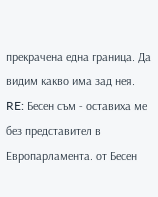прекрачена една граница. Да видим какво има зад нея.
RE: Бесен съм - оставиха ме без представител в Европарламента. от Бесен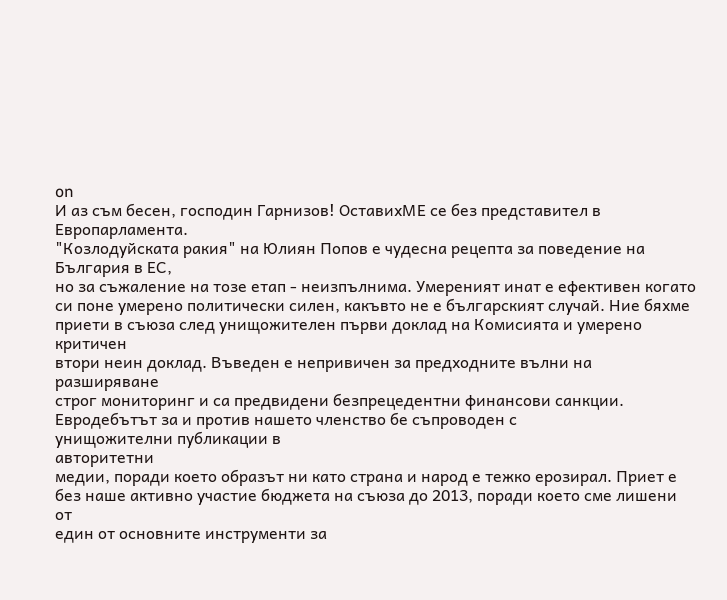on
И аз съм бесен, господин Гарнизов! ОставихМЕ се без представител в Европарламента.
"Козлодуйската ракия" на Юлиян Попов е чудесна рецепта за поведение на България в ЕС,
но за съжаление на тозе етап - неизпълнима. Умереният инат е ефективен когато
си поне умерено политически силен, какъвто не е българският случай. Ние бяхме
приети в съюза след унищожителен първи доклад на Комисията и умерено критичен
втори неин доклад. Въведен е непривичен за предходните вълни на разширяване
строг мониторинг и са предвидени безпрецедентни финансови санкции.
Евродебътът за и против нашето членство бе съпроводен с
унищожителни публикации в
авторитетни
медии, поради което образът ни като страна и народ е тежко ерозирал. Приет е
без наше активно участие бюджета на съюза до 2013, поради което сме лишени от
един от основните инструменти за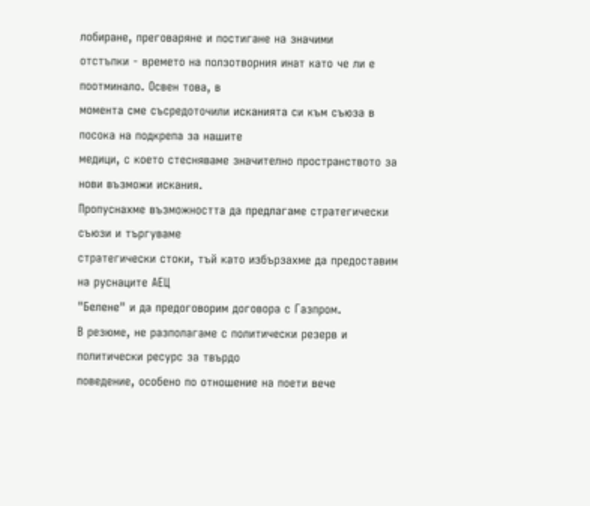лобиране, преговаряне и постигане на значими
отстъпки - времето на ползотворния инат като че ли е поотминало. Освен това, в
момента сме съсредоточили исканията си към съюза в посока на подкрепа за нашите
медици, с което стесняваме значително пространството за нови възможи искания.
Пропуснахме възможността да предлагаме стратегически съюзи и търгуваме
стратегически стоки, тъй като избързахме да предоставим на руснаците АЕЦ
"Белене" и да предоговорим договора с Газпром.
В резюме, не разполагаме с политически резерв и политически ресурс за твърдо
поведение, особено по отношение на поети вече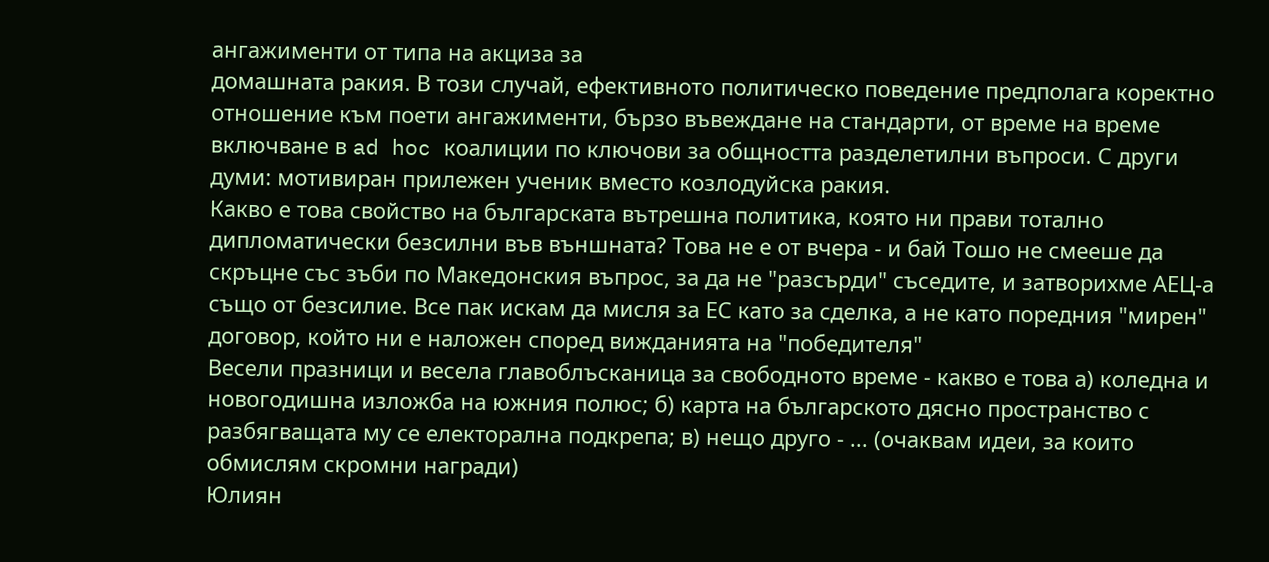ангажименти от типа на акциза за
домашната ракия. В този случай, ефективното политическо поведение предполага коректно отношение към поети ангажименти, бързо въвеждане на стандарти, от време на време включване в ad hoc коалиции по ключови за общността разделетилни въпроси. С други думи: мотивиран прилежен ученик вместо козлодуйска ракия.
Какво е това свойство на българската вътрешна политика, която ни прави тотално дипломатически безсилни във външната? Това не е от вчера - и бай Тошо не смееше да скръцне със зъби по Македонския въпрос, за да не "разсърди" съседите, и затворихме АЕЦ-а също от безсилие. Все пак искам да мисля за ЕС като за сделка, а не като поредния "мирен" договор, който ни е наложен според вижданията на "победителя"
Весели празници и весела главоблъсканица за свободното време - какво е това а) коледна и новогодишна изложба на южния полюс; б) карта на българското дясно пространство с разбягващата му се електорална подкрепа; в) нещо друго - ... (очаквам идеи, за които обмислям скромни награди)
Юлиян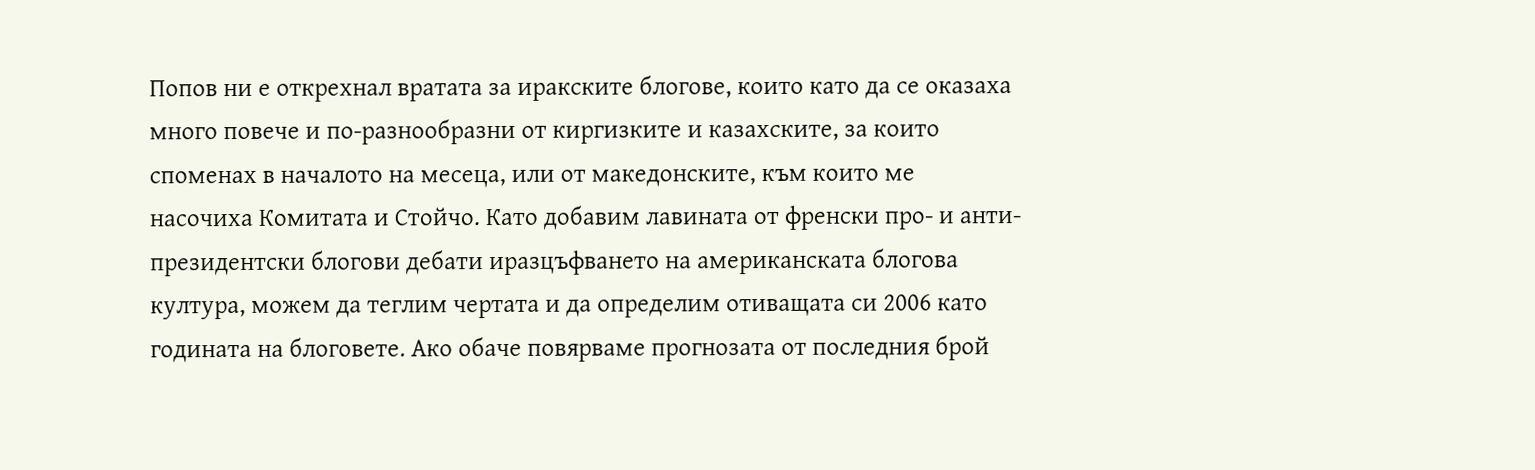Попов ни е открехнал вратата за иракските блогове, които като да се оказаха много повече и по-разнообразни от киргизките и казахските, за които споменах в началото на месеца, или от македонските, към които ме насочиха Комитата и Стойчо. Като добавим лавината от френски про- и анти- президентски блогови дебати иразцъфването на американската блогова култура, можем да теглим чертата и да определим отиващата си 2006 като годината на блоговете. Ако обаче повярваме прогнозата от последния брой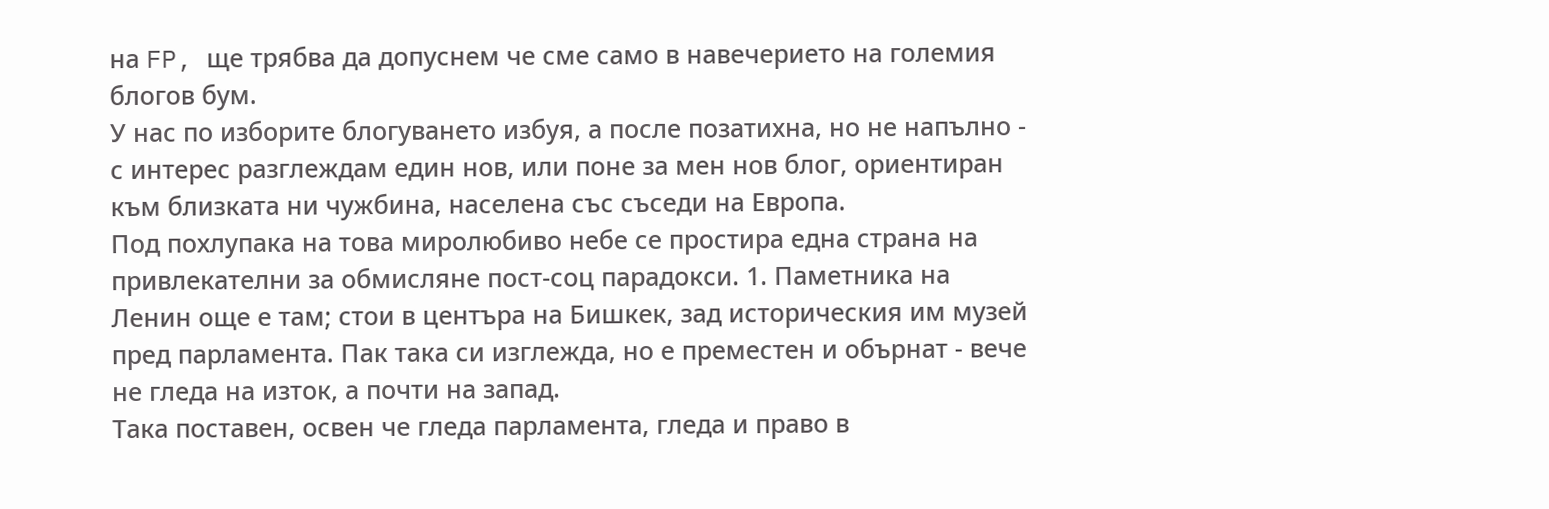на FP, ще трябва да допуснем че сме само в навечерието на големия блогов бум.
У нас по изборите блогуването избуя, а после позатихна, но не напълно - с интерес разглеждам един нов, или поне за мен нов блог, ориентиран към близката ни чужбина, населена със съседи на Европа.
Под похлупака на това миролюбиво небе се простира една страна на привлекателни за обмисляне пост-соц парадокси. 1. Паметника на Ленин още е там; стои в центъра на Бишкек, зад историческия им музей пред парламента. Пак така си изглежда, но е преместен и обърнат - вече не гледа на изток, а почти на запад.
Така поставен, освен че гледа парламента, гледа и право в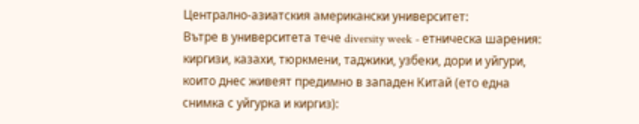Централно-азиатския американски университет:
Вътре в университета тече diversity week - етническа шарения: киргизи, казахи, тюркмени, таджики, узбеки, дори и уйгури, които днес живеят предимно в западен Китай (ето една снимка с уйгурка и киргиз):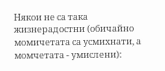Някои не са така жизнерадостни (обичайно момичетата са усмихнати, а момчетата - умислени):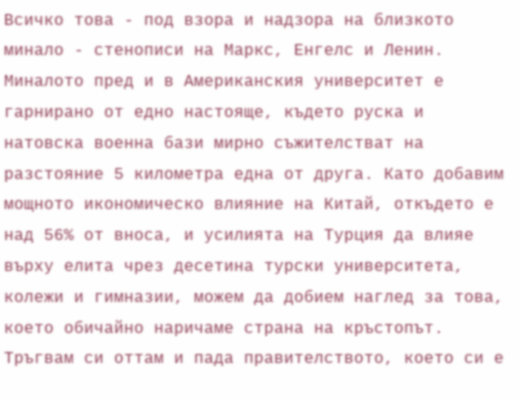Всичко това - под взора и надзора на близкото минало - стенописи на Маркс, Енгелс и Ленин. Миналото пред и в Американския университет е гарнирано от едно настояще, където руска и натовска военна бази мирно съжителстват на разстояние 5 километра една от друга. Като добавим мощното икономическо влияние на Китай, откъдето е над 56% от вноса, и усилията на Турция да влияе върху елита чрез десетина турски университета, колежи и гимназии, можем да добием наглед за това, което обичайно наричаме страна на кръстопът. Тръгвам си оттам и пада правителството, което си е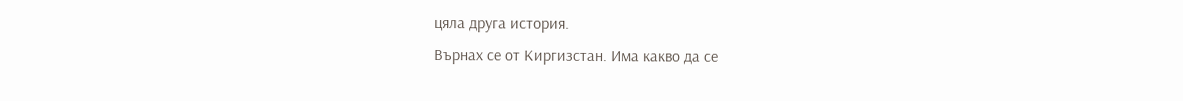цяла друга история.
Върнах се от Киргизстан. Има какво да се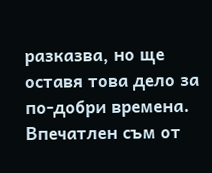разказва, но ще оставя това дело за по-добри времена. Впечатлен съм от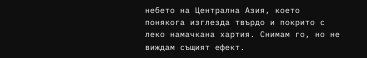небето на Централна Азия, което понякога изглезда твърдо и покрито с леко намачкана хартия. Снимам го, но не виждам същият ефект.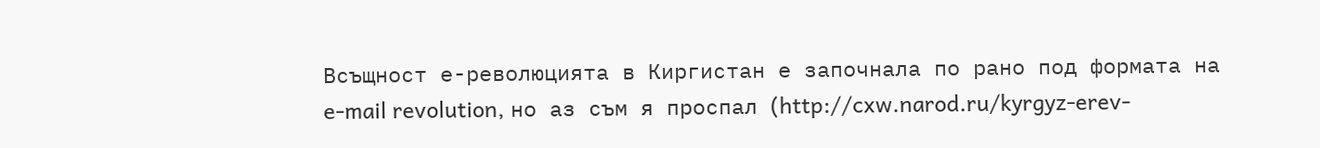Всъщност е-революцията в Киргистан е започнала по рано под формата на e-mail revolution, но аз съм я проспал (http://cxw.narod.ru/kyrgyz-erev-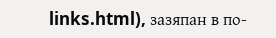links.html), зазяпан в по-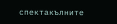спектакълните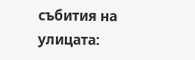събития на улицата: